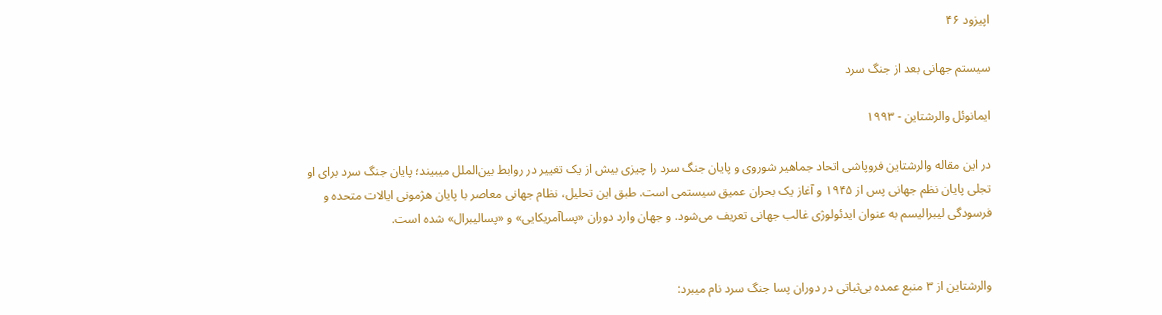اپیزود ۴۶

سیستم جهانی بعد از جنگ سرد

ایمانوئل والرشتاین - ۱۹۹۳

در این مقاله والرشتاین فروپاشی اتحاد جماهیر شوروی و پایان جنگ سرد را چیزی بیش از یک تغییر در روابط بین‌الملل میبیند؛ پایان جنگ سرد برای او تجلی پایان نظم جهانی پس از ۱۹۴۵ و آغاز یک بحران عمیق سیستمی است. طبق این تحلیل، نظام جهانی معاصر با پایان هژمونی ایالات متحده و فرسودگی لیبرالیسم به عنوان ایدئولوژی غالب جهانی تعریف می‌شود. و جهان وارد دوران «پساآمریکایی» و «پسالیبرال» شده است.


والرشتاین از ۳ منبع عمده بی‌ثباتی در دوران پسا جنگ سرد نام میبرد: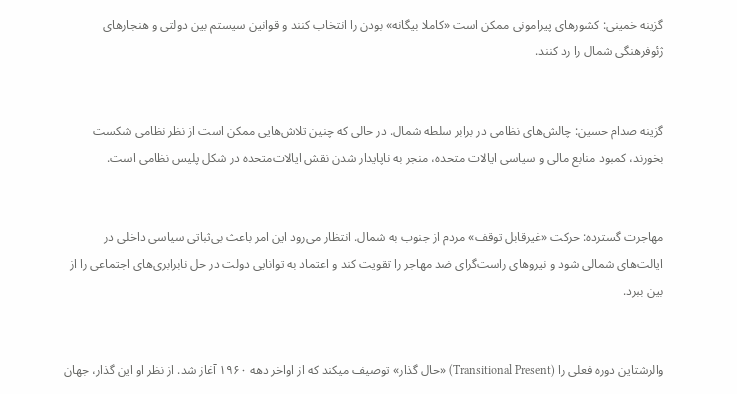گزینه خمینی: کشورهای پیرامونی ممکن است «کاملا بیگانه» بودن را انتخاب کنند و قوانین سیستم بین دولتی و هنجارهای ژئوفرهنگی شمال را رد کنند.


گزینه صدام حسین: چالش‌های نظامی در برابر سلطه شمال. در حالی که چنین تلاش‌هایی ممکن است از نظر نظامی شکست بخورند، کمبود منابع مالی و سیاسی ایالات متحده، منجر به ناپایدار شدن نقش ایالات‌متحده در شکل پلیس نظامی است.


مهاجرت گسترده: حرکت «غیرقابل توقف» مردم از جنوب به شمال. انتظار می‌رود این امر باعث بی‌ثباتی سیاسی داخلی در ایالت‌های شمالی شود و نیروهای راست‌گرای ضد مهاجر را تقویت کند و اعتماد به توانایی دولت در حل نابرابری‌های اجتماعی را از بین ببرد.


والرشتاین دوره فعلی را (Transitional Present) «حال گذار» توصیف میکند که از اواخر دهه ۱۹۶۰ آغاز شد. از نظر او این گذار، جهان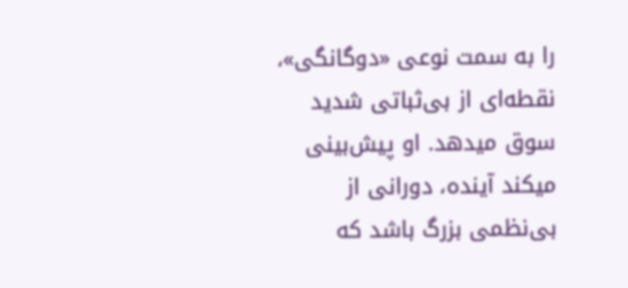را به سمت نوعی «دوگانگی»، نقطه‌ای از بی‌ثباتی شدید سوق میدهد. او پیش‌بینی میکند آینده، دورانی از بی‌نظمی بزرگ باشد که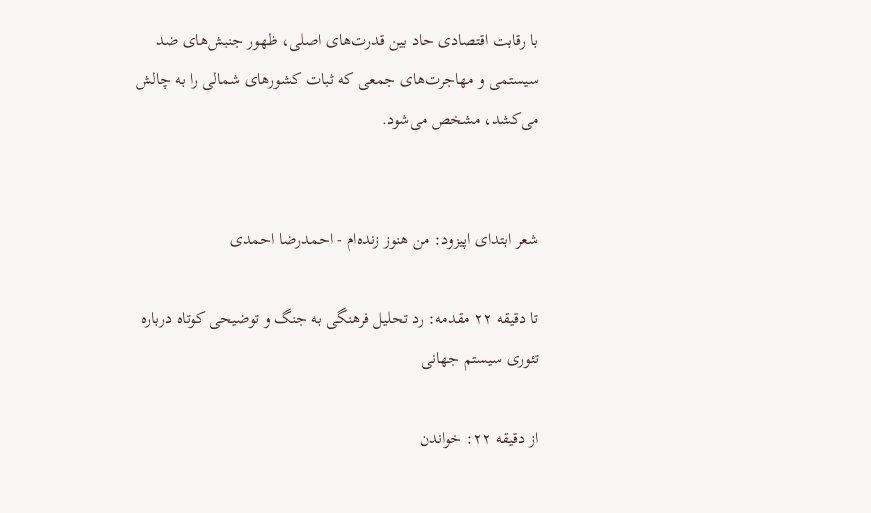با رقابت اقتصادی حاد بین قدرت‌های اصلی، ظهور جنبش‌های ضد سیستمی و مهاجرت‌های جمعی که ثبات کشورهای شمالی را به چالش می‌کشد، مشخص می‌شود.


شعر ابتدای اپیزود: من هنوز زنده‌ام - احمدرضا احمدی

تا دقیقه ۲۲ مقدمه: رد تحلیل فرهنگی به جنگ و توضیحی کوتاه درباره تئوری سیستم جهانی

از دقیقه ۲۲: خواندن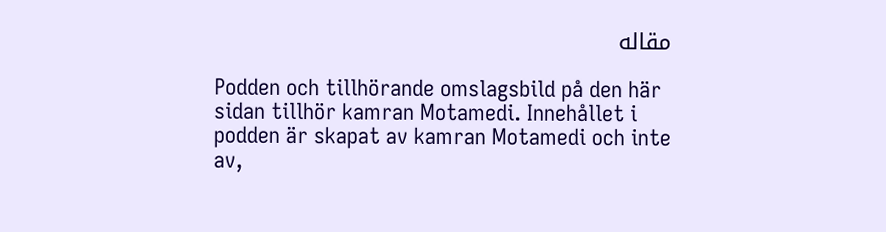مقاله

Podden och tillhörande omslagsbild på den här sidan tillhör kamran Motamedi. Innehållet i podden är skapat av kamran Motamedi och inte av,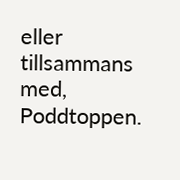eller tillsammans med, Poddtoppen.